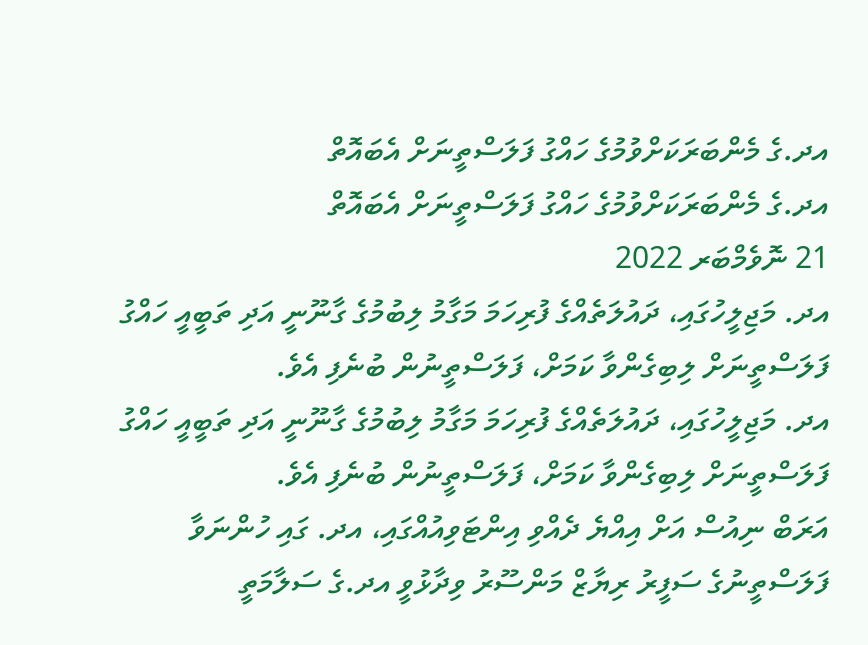އދ.ގެ މެންބަރަކަށްވުމުގެ ހައްގު ފަލަސްތީނަށް އެބައޮތް
އދ.ގެ މެންބަރަކަށްވުމުގެ ހައްގު ފަލަސްތީނަށް އެބައޮތް
21 ނޮވެމްބަރ 2022
އދ. މަޖިލީހުގައި، ދައުލަތެއްގެ ފުރިހަމަ މަގާމު ލިބުމުގެ ގާނޫނީ އަދި ތަބީއީ ހައްގު ފަލަސްތީނަށް ލިބިގެންވާ ކަމަށް، ފަލަސްތީނުން ބުނެފި އެވެ.
އދ. މަޖިލީހުގައި، ދައުލަތެއްގެ ފުރިހަމަ މަގާމު ލިބުމުގެ ގާނޫނީ އަދި ތަބީއީ ހައްގު ފަލަސްތީނަށް ލިބިގެންވާ ކަމަށް، ފަލަސްތީނުން ބުނެފި އެވެ.
އަރަބް ނިއުސް އަށް އިއްޔެ ދެއްވި އިންޓަވިއުއްގައި، އދ. ގައި ހުންނަވާ ފަލަސްތީނުގެ ސަފީރު ރިޔާޒް މަންސޫރު ވިދާޅުވީ އދ.ގެ ސަލާމަތީ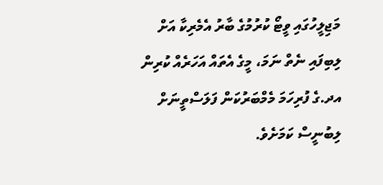މަޖިލީހުގައި ވީޓޯ ކުރުމުގެ ބާރު އެމެރިކާ އަށް ލިބިފައި ނެތް ނަމަ، މީގެ އެތައް އަހަރެއް ކުރިން އދ.ގެ ފުރިހަމަ މެމްބަރުކަން ފަލަސްތީނަށް ލިބުނީސް ކަމަށެވެ.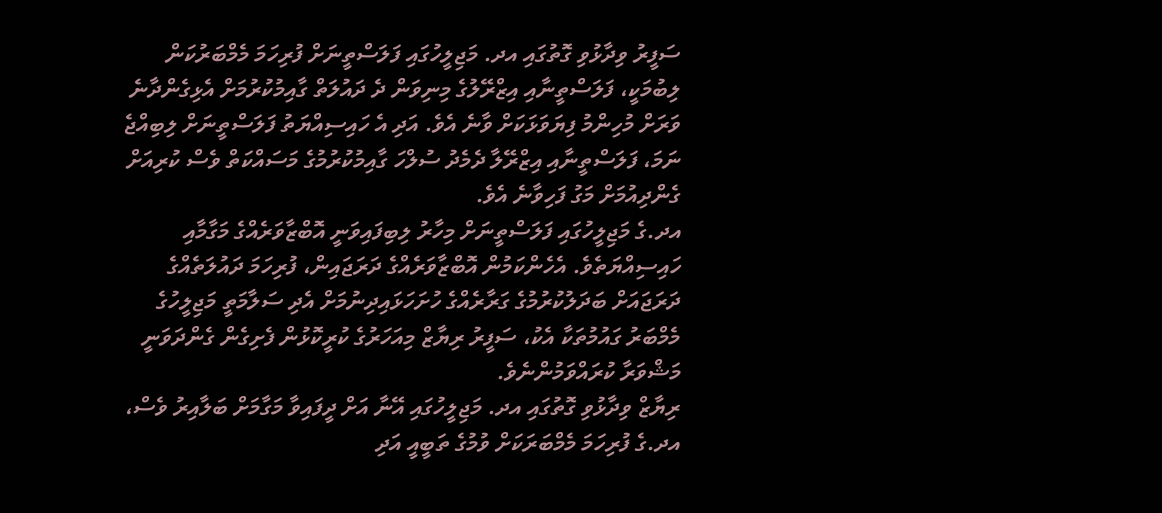ސަފީރު ވިދާޅުވި ގޮތުގައި އދ. މަޖިލީހުގައި ފަލަސްތީނަށް ފުރިހަމަ މެމްބަރުކަން ލިބުމަކީ، ފަލަސްތީނާއި އިޒްރޭލުގެ މިނިވަން ދެ ދައުލަތް ގާއިމުކުރުމަށް އެޅިގެންދާނެ ވަރަށް މުހިންމު ފިޔަވަޅަކަށް ވާނެ އެވެ. އަދި އެ ހައިސިއްޔަތު ފަލަސްތީނަށް ލިބިއްޖެ ނަމަ، ފަލަސްތީނާއި އިޒްރޭލާ ދެމެދު ސުލްހަ ގާއިމުކުރުމުގެ މަސައްކަތް ވެސް ކުރިއަށް ގެންދިއުމަށް މަގު ފަހިވާނެ އެވެ.
އދ.ގެ މަޖިލީހުގައި ފަލަސްތީނަށް މިހާރު ލިބިފައިވަނީ އޮބްޒާވަރެއްގެ މަގާމާއި ހައިސިއްޔަތެވެ. އެހެންކަމުން އޮބްޒާވަރެއްގެ ދަރަޖައިން، ފުރިހަމަ ދައުލަތެއްގެ ދަރަޖައަށް ބަދަލުކުރުމުގެ ގަރާރެއްގެ ހުށަހަޅައިދިނުމަށް އެދި ސަލާމަތީ މަޖިލީހުގެ މެމްބަރު ގައުމުތަކާ އެކު، ސަފީރު ރިޔާޒް މިއަހަރުގެ ކުރީކޮޅުން ފެށިގެން ގެންދަވަނީ މަޝްވަރާ ކުރައްވަމުންނެވެ.
ރިޔާޒް ވިދާޅުވި ގޮތުގައި އދ. މަޖިލީހުގައި އޭނާ އަށް ދީފައިވާ މަގާމަށް ބަލާއިރު ވެސް، އދ.ގެ ފުރިހަމަ މެމްބަރަކަށް ވުމުގެ ތަބީއީ އަދި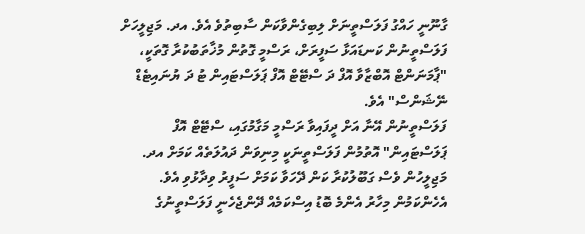ގާނޫނީ ހައްގު ފަލަސްތީނަށް ލިބިގެންވާކަން ސާބިތުވެ އެވެ. އދ. މަޖިލީހަށް ފަލަސްތީނުން ކަނޑައަޅާ ސަފީރަށް، ރަސްމީ ގޮތުން މުޚާތަބުކުރާ ގޮތަކީ، "ޕާމަނަންޓް އޮބްޒާވާ އޮފް ދަ ސްޓޭޓް އޮފް ޕަލަސްޓައިން ޓު ދަ ޔުނައިޓެޑް ނޭޝަންސް" އެވެ.
ފަލަސްތީނުން އޭނާ އަށް ދީފައިވާ ރަސްމީ މަގާމުގައި، ސްޓޭޓް އޮފް ޕަލަސްޓައިން" އޮތުމުން ފަލަސްތީނަކީ މިނިވަން ދައުލަތެއް ކަމަށް އދ. މަޖިލީހުން ވެސް ގަބޫލުކުރާ ކަން ދޭހަވާ ކަމަށް ސަފީރު ވިދާޅުވި އެވެ. އެހެންކަމުން މިހާރު އެންމެ ބޮޑު އިސްކަމެއް ދޭންޖެހެނީ ފަލަސްތީނުގެ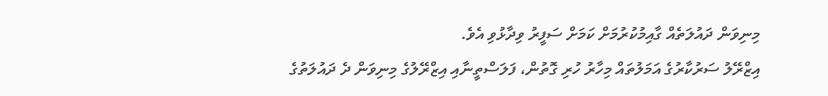މިނިވަން ދައުލަތެއް ގާއިމުކުރުމަށް ކަމަށް ސަފީރު ވިދާޅުވި އެވެ.
އިޒްރޭލު ސަރުކާރުގެ އަމަލުތައް މިހާރު ހުރި ގޮތުން، ފަލަސްތީނާއި އިޒްރޭލުގެ މިނިވަން ދެ ދައުލަތުގެ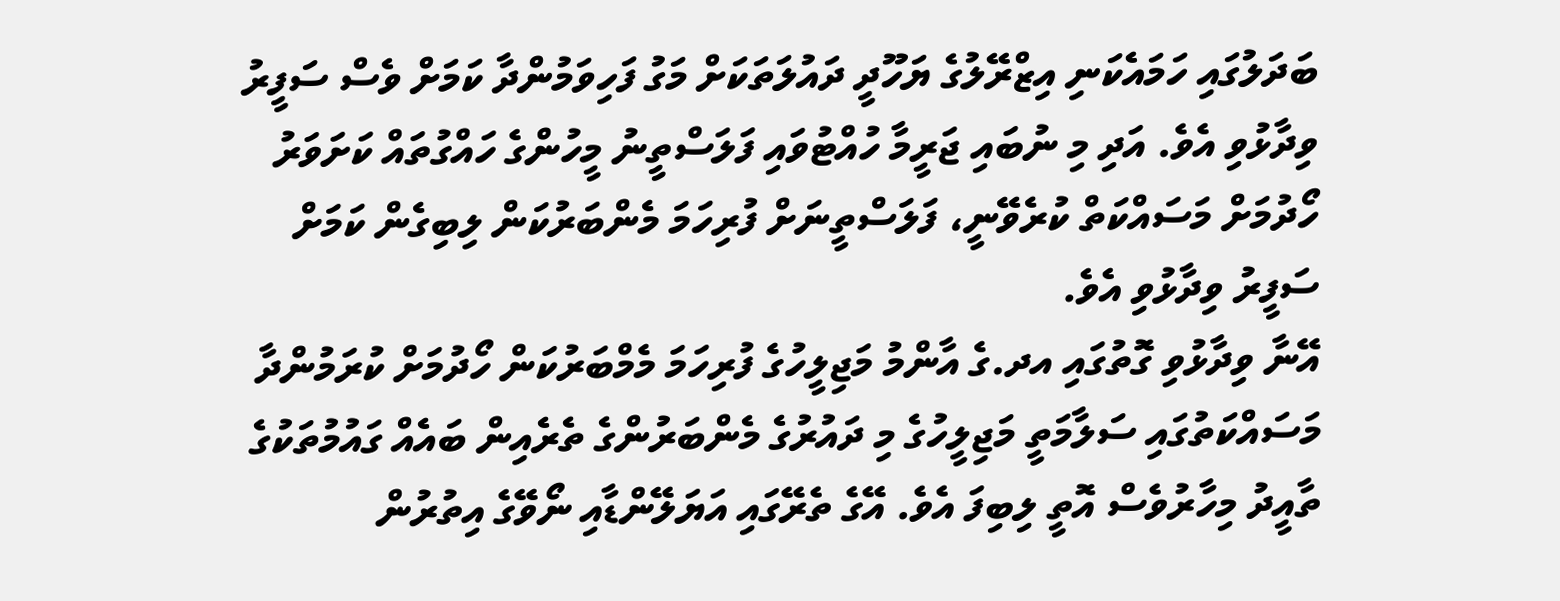ބަދަލުގައި ހަމައެކަނި އިޒްރޭލުގެ ޔަހޫދީ ދައުލަތަކަށް މަގު ފަހިވަމުންދާ ކަމަށް ވެސް ސަފީރު ވިދާޅުވި އެވެ. އަދި މި ނުބައި ޖަރީމާ ހުއްޓުވައި ފަލަސްތީނު މީހުންގެ ހައްގުތައް ކަށަވަރު ހޯދުމަށް މަސައްކަތް ކުރެވޭނީ، ފަލަސްތީނަށް ފުރިހަމަ މެންބަރުކަން ލިބިގެން ކަމަށް ސަފީރު ވިދާޅުވި އެވެ.
އޭނާ ވިދާޅުވި ގޮތުގައި އދ.ގެ އާންމު މަޖިލީހުގެ ފުރިހަމަ މެމްބަރުކަން ހޯދުމަށް ކުރަމުންދާ މަސައްކަތުގައި ސަލާމަތީ މަޖިލީހުގެ މި ދައުރުގެ މެންބަރުންގެ ތެރެއިން ބައެއް ގައުމުތަކުގެ ތާއީދު މިހާރުވެސް އޮތީ ލިބިފަ އެވެ. އޭގެ ތެރޭގައި އަޔަލޭންޑާއި ނޯވޭގެ އިތުރުން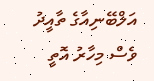އަލްބޭނިއާގެ ތާއީދު ވެސް މިހާރު އޮތީ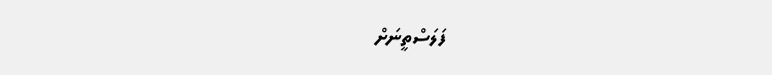ފަލަސްތީނަށް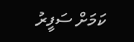ކަމަށް ސަފީރު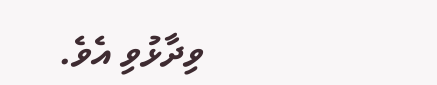ވިދާޅުވި އެވެ.